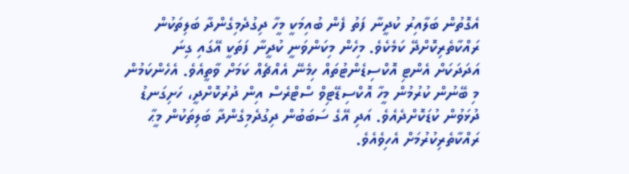އެގޮތުން ބަލާއިރު ކުދީނާ ފަތު ފެން ބުއިމަކީ މީހާ ދިގުދެމިގެންދާ ބަލިތަކުން ރައްކާތެރިކޮށްދޭ ކަމެކެވެ. މިހެން މިކަންވަނީ ކުދީނާ ފަތަކީ އޭގައި ގިނަ އަދަދަކަށް އެންޓި އޮކްސިޑެންޓުތައް ހިމެނޭ އެއްޗެއް ކަމަށް ވާތީއެވެ. އެހެންކަމުން މި ބޭނުން ކުރުމުން މީހާ އޮކްސިޑޭޓިވް ސްޓްރެސް އިން ދުރުކޮށްދީ، ހަށިގަނޑު ދުޅަވުން ކުޑަކޮށްދެއެވެ. އަދި އޭގެ ސަބަބުން ދިގުދެމިގެންދާ ބަލިތަކުން މީޙާ ރައްކާތެރިކުރުމަށް އެހިވެއެވެ.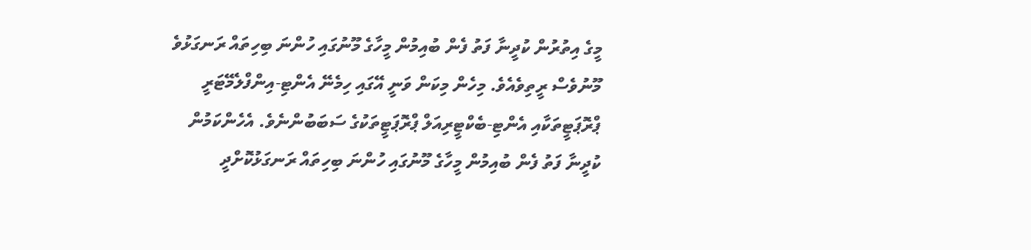މީގެ އިތުރުން ކުދީނާ ފަތު ފެން ބުއިމުން މީހާގެ މޫނުގައި ހުންނަ ބިހިތައް ރަނގަޅުވެ މޫނުވެސް ރީތިވެއެވެ. މިހެން މިކަން ވަނީ އޭގައި ހިމެނޭ އެންޓި-އިންފްލެމޭޓަރީ ޕްރޮޕަޓީތަކާއި އެންޓި-ބެކްޓީރިއަލް ޕްރޮޕަޓީތަކުގެ ސަބަބުންނެވެ. އެހެންކަމުން ކުދީނާ ފަތު ފެން ބުއިމުން މީހާގެ މޫނުގައި ހުންނަ ބިހިތައް ރަނގަޅުކޮށްދީ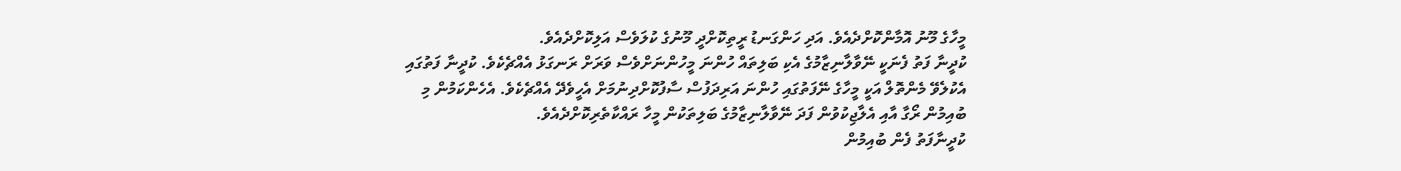މީހާގެ މޫނު އޮމާންކޮށްދެއެވެ. އަދި ހަންގަނޑު ރީތިކޮށްދީ މޫނުގެ ކުލަވެސް އަލިކޮށްދެއެވެ.
ކުދީނާ ފަތު ފެނަކީ ނޭވާލާނިޒާމުގެ އެކި ބަލިތައް ހުންނަ މީހުންނަށްވެސް ވަރަށް ރަނގަޅު އެއްޗެކެވެ. ކުދީނާ ފަތުގައި އެކުލެވޭ މެންތޮލް އަކީ މީހާގެ ނޭފަތުގައި ހުންނަ އަރިދަފުސް ސާފުކޮށްދިނުމަށް އެހީވެދޭ އެއްޗެކެވެ. އެހެންކަމުން މި ބުއިމުން ރޯގާ އާއި އެލާޖިކުވުން ފަދަ ނޭވާލާނިޒާމުގެ ބަލިތަކުން މީހާ ރައްކާތެރިކޮށްދެއެވެ.
ކުދީނާފަތު ފެން ބުއިމުން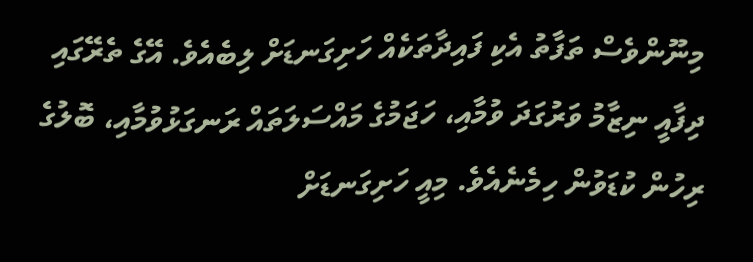މިނޫންވެސް ތަފާތު އެކި ފައިދާތަކެއް ހަށިގަނޑަށް ލިބެއެވެ. އޭގެ ތެރޭގައި ދިފާއީ ނިޒާމު ވަރުގަދަ ވުމާއި، ހަޖަމުގެ މައްސަލަތައް ރަނގަޅުވުމާއި، ބޮލުގެ ރިހުން ކުޑަވުން ހިމެނެއެވެ. މިއީ ހަށިގަނޑަށް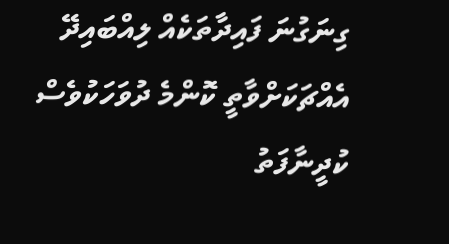ގިނަގުނަ ފައިދާތަކެއް ލިއްބައިދޭ އެއްޗަކަށްވާތީ ކޮންމެ ދުވަހަކުވެސް ކުދީނާފަތު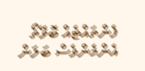ފެންތައްޓެއް ބޮވޭތޯ އެންމެންވެސް ބަލަން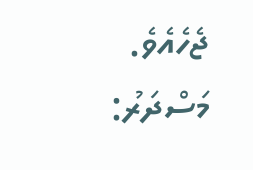ޖެހެއެވެ.
މަސްދަރު: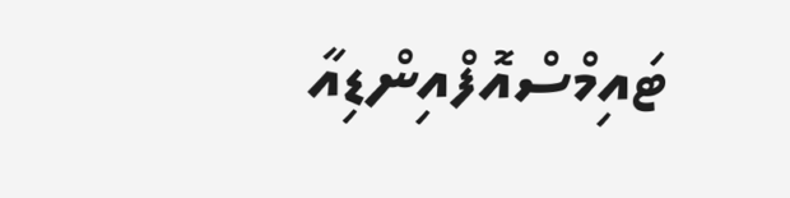ޓައިމްސްއޮފްއިންޑިއާ